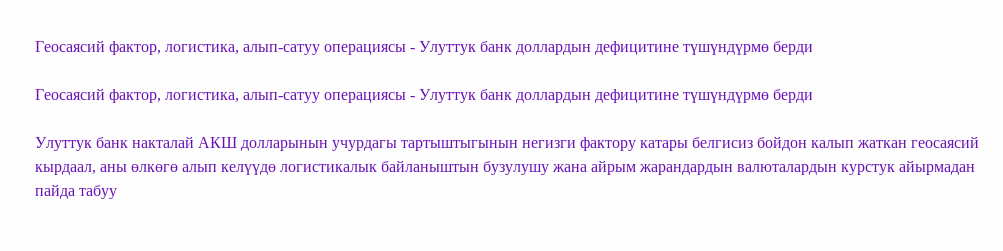Геосаясий фактор, логистика, алып-сатуу операциясы - Улуттук банк доллардын дефицитине түшүндүрмө берди

Геосаясий фактор, логистика, алып-сатуу операциясы - Улуттук банк доллардын дефицитине түшүндүрмө берди

Улуттук банк накталай АКШ долларынын учурдагы тартыштыгынын негизги фактору катары белгисиз бойдон калып жаткан геосаясий кырдаал, аны өлкөгө алып келүүдө логистикалык байланыштын бузулушу жана айрым жарандардын валюталардын курстук айырмадан пайда табуу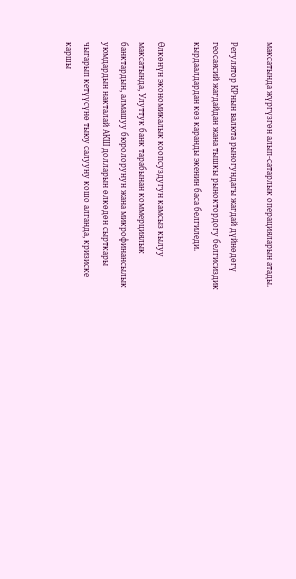максатында жүргүзгөн алып-сатарлык операцияларын атады.

Регулятор КРнын валюта рыногундагы жагдай дүйнөдөгү геосаясий жагдайдан жана тышкы рыноктордогу белгисиздик кырдаалдардан көз каранды экенин баса белгиледи.

Өлкөнүн экономикалык коопсуздугун камсыз кылуу максатында, Улуттук банк тарабынан коммерциялык банктардын, алмашуу бюролорунун жана микрофинансылык уюмдардын накталай АКШ долларын өлкөдөн сырткары чыгарып кетүүсүнө тыюу салууну кошо алганда, кризиске каршы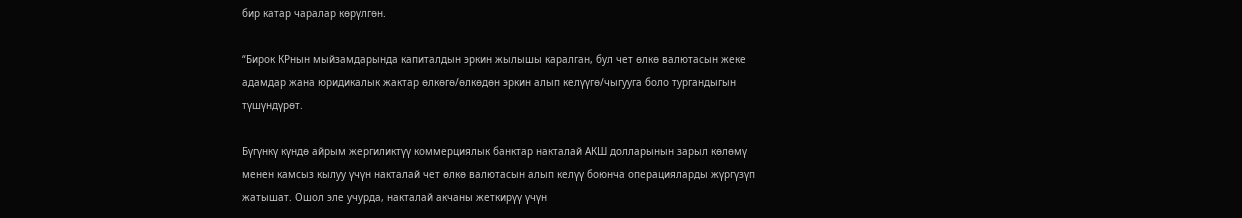бир катар чаралар көрүлгөн.

“Бирок КРнын мыйзамдарында капиталдын эркин жылышы каралган, бул чет өлкө валютасын жеке адамдар жана юридикалык жактар өлкөгө/өлкөдөн эркин алып келүүгө/чыгууга боло тургандыгын түшүндүрөт.

Бүгүнкү күндө айрым жергиликтүү коммерциялык банктар накталай АКШ долларынын зарыл көлөмү менен камсыз кылуу үчүн накталай чет өлкө валютасын алып келүү боюнча операцияларды жүргүзүп жатышат. Ошол эле учурда, накталай акчаны жеткирүү үчүн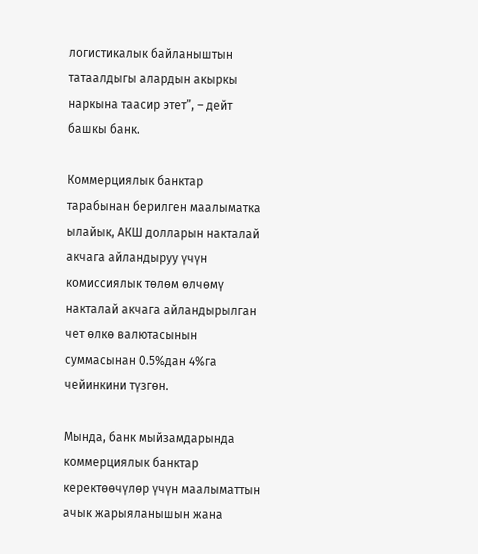логистикалык байланыштын татаалдыгы алардын акыркы наркына таасир этет”, – дейт башкы банк.

Коммерциялык банктар тарабынан берилген маалыматка ылайык, АКШ долларын накталай акчага айландыруу үчүн комиссиялык төлөм өлчөмү накталай акчага айландырылган чет өлкө валютасынын суммасынан 0.5%дан 4%га чейинкини түзгөн.

Мында, банк мыйзамдарында коммерциялык банктар керектөөчүлөр үчүн маалыматтын ачык жарыяланышын жана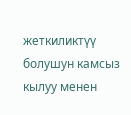жеткиликтүү болушун камсыз кылуу менен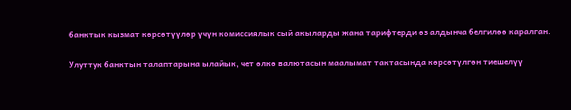банктык кызмат көрсөтүүлөр үчүн комиссиялык сый акыларды жана тарифтерди өз алдынча белгилөө каралган.

Улуттук банктын талаптарына ылайык, чет өлкө валютасын маалымат тактасында көрсөтүлгөн тиешелүү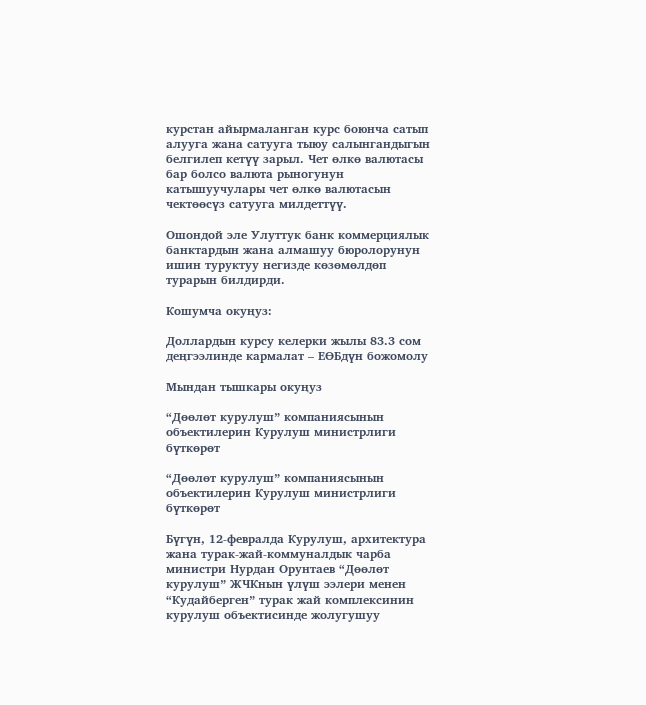курстан айырмаланган курс боюнча сатып алууга жана сатууга тыюу салынгандыгын белгилеп кетүү зарыл. Чет өлкө валютасы бар болсо валюта рыногунун катышуучулары чет өлкө валютасын чектөөсүз сатууга милдеттүү.

Ошондой эле Улуттук банк коммерциялык банктардын жана алмашуу бюролорунун ишин туруктуу негизде көзөмөлдөп турарын билдирди.

Кошумча окуңуз:

Доллардын курсу келерки жылы 83.3 сом деңгээлинде кармалат – ЕӨБдүн божомолу

Мындан тышкары окуңуз

“Дөөлөт курулуш” компаниясынын объектилерин Курулуш министрлиги бүткөрөт

“Дөөлөт курулуш” компаниясынын объектилерин Курулуш министрлиги бүткөрөт

Бүгүн, 12-февралда Курулуш, архитектура жана турак-жай-коммуналдык чарба министри Нурдан Орунтаев “Дөөлөт курулуш” ЖЧКнын үлүш ээлери менен “Кудайберген” турак жай комплексинин курулуш объектисинде жолугушуу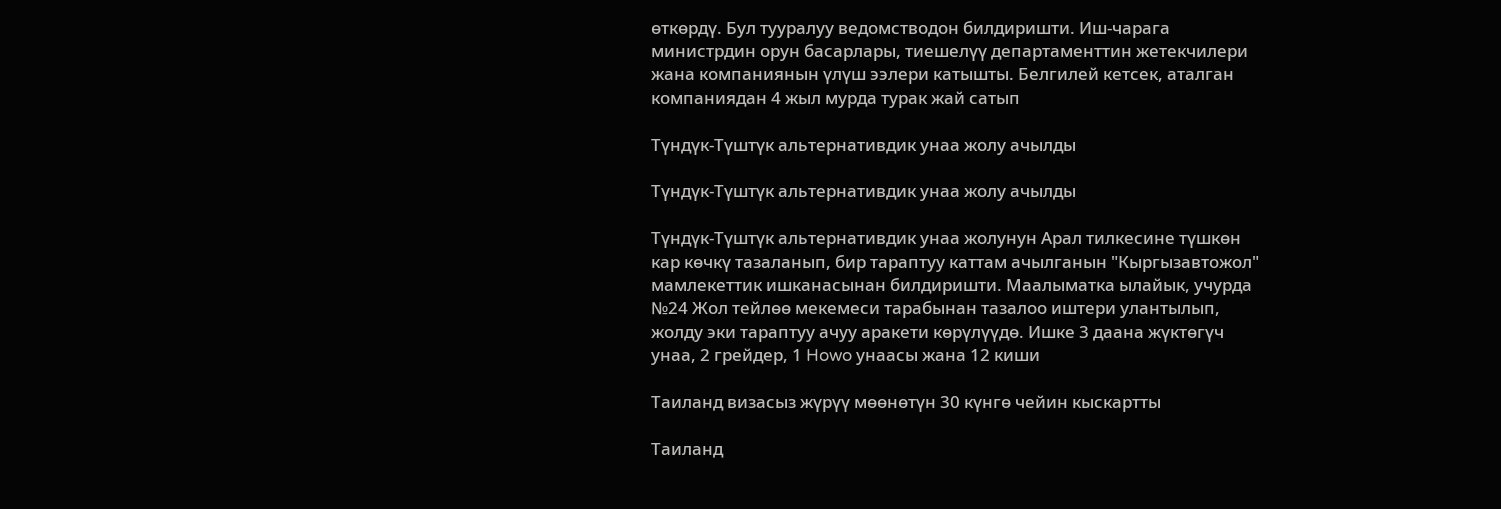өткөрдү. Бул тууралуу ведомстводон билдиришти. Иш-чарага министрдин орун басарлары, тиешелүү департаменттин жетекчилери жана компаниянын үлүш ээлери катышты. Белгилей кетсек, аталган компаниядан 4 жыл мурда турак жай сатып

Түндүк-Түштүк альтернативдик унаа жолу ачылды

Түндүк-Түштүк альтернативдик унаа жолу ачылды

Түндүк-Түштүк альтернативдик унаа жолунун Арал тилкесине түшкөн кар көчкү тазаланып, бир тараптуу каттам ачылганын "Кыргызавтожол" мамлекеттик ишканасынан билдиришти. Маалыматка ылайык, учурда №24 Жол тейлөө мекемеси тарабынан тазалоо иштери улантылып, жолду эки тараптуу ачуу аракети көрүлүүдө. Ишке 3 даана жүктөгүч унаа, 2 грейдер, 1 Howo унаасы жана 12 киши

Таиланд визасыз жүрүү мөөнөтүн 30 күнгө чейин кыскартты

Таиланд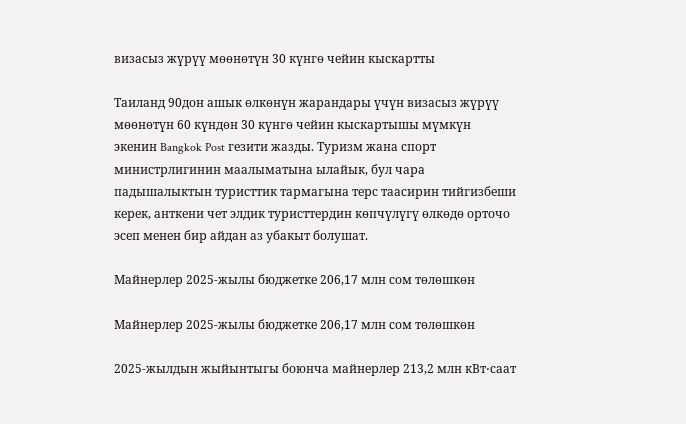визасыз жүрүү мөөнөтүн 30 күнгө чейин кыскартты

Таиланд 90дон ашык өлкөнүн жарандары үчүн визасыз жүрүү мөөнөтүн 60 күндөн 30 күнгө чейин кыскартышы мүмкүн экенин Bangkok Post гезити жазды. Туризм жана спорт министрлигинин маалыматына ылайык, бул чара падышалыктын туристтик тармагына терс таасирин тийгизбеши керек, анткени чет элдик туристтердин көпчүлүгү өлкөдө орточо эсеп менен бир айдан аз убакыт болушат.

Майнерлер 2025-жылы бюджетке 206,17 млн сом төлөшкөн

Майнерлер 2025-жылы бюджетке 206,17 млн сом төлөшкөн

2025-жылдын жыйынтыгы боюнча майнерлер 213,2 млн кВт⋅саат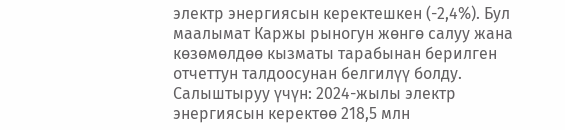электр энергиясын керектешкен (-2,4%). Бул маалымат Каржы рыногун жөнгө салуу жана көзөмөлдөө кызматы тарабынан берилген отчеттун талдоосунан белгилүү болду. Салыштыруу үчүн: 2024-жылы электр энергиясын керектөө 218,5 млн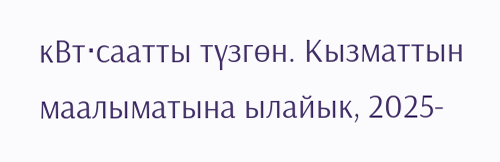кВт⋅саатты түзгөн. Кызматтын маалыматына ылайык, 2025-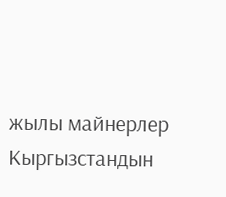жылы майнерлер Кыргызстандын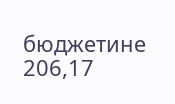бюджетине 206,17